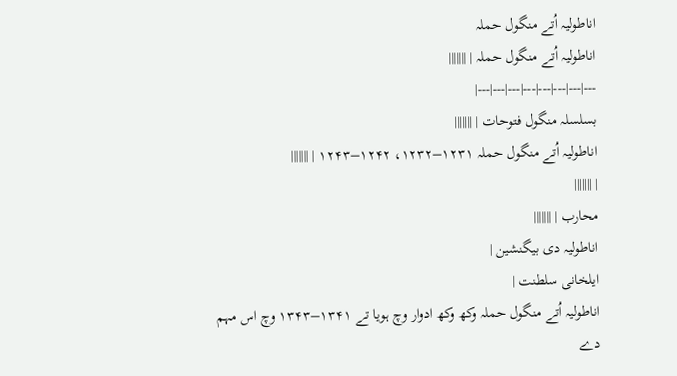اناطولیہ اُتے منگول حملہ
اناطولیہ اُتے منگول حملہ | |||||||
---|---|---|---|---|---|---|---|
بسلسلہ منگول فتوحات | |||||||
اناطولیہ اُتے منگول حملہ ۱۲۳۱–۱۲۳۲، ۱۲۴۲–۱۲۴۳ | |||||||
| |||||||
محارب | |||||||
اناطولیہ دی بیگنشین |
ایلخانی سلطنت |
اناطولیہ اُتے منگول حملہ وکھ وکھ ادوار وچ ہويا تے ۱۳۴۱–۱۳۴۳ وچ اس مہم دے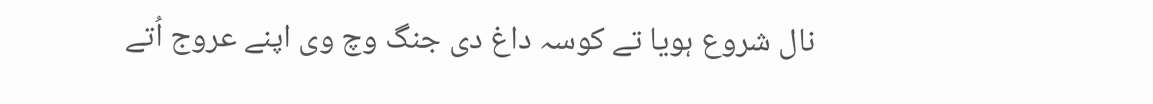نال شروع ہويا تے کوسہ داغ دی جنگ وچ وی اپنے عروج اُتے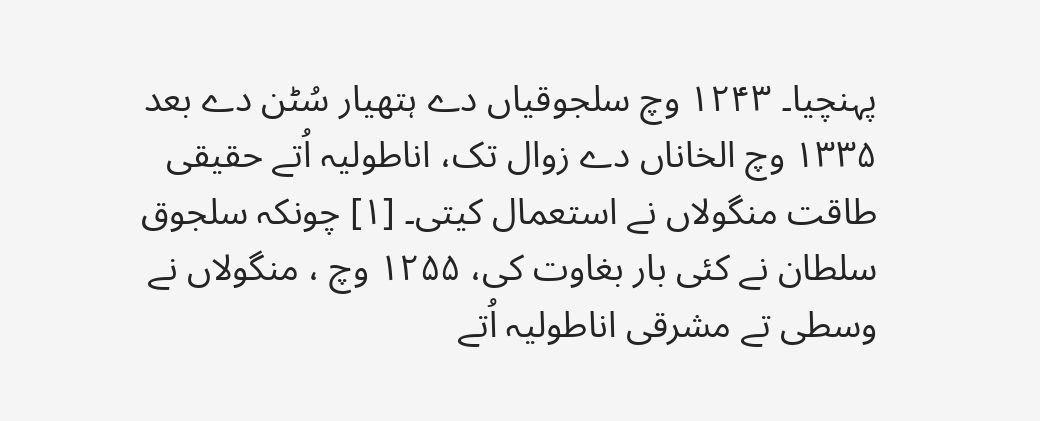پہنچیا۔ ۱۲۴۳ وچ سلجوقیاں دے ہتھیار سُٹن دے بعد ۱۳۳۵ وچ الخاناں دے زوال تک، اناطولیہ اُتے حقیقی طاقت منگولاں نے استعمال کیتی۔ [۱] چونکہ سلجوق سلطان نے کئی بار بغاوت کی، ۱۲۵۵ وچ ، منگولاں نے وسطی تے مشرقی اناطولیہ اُتے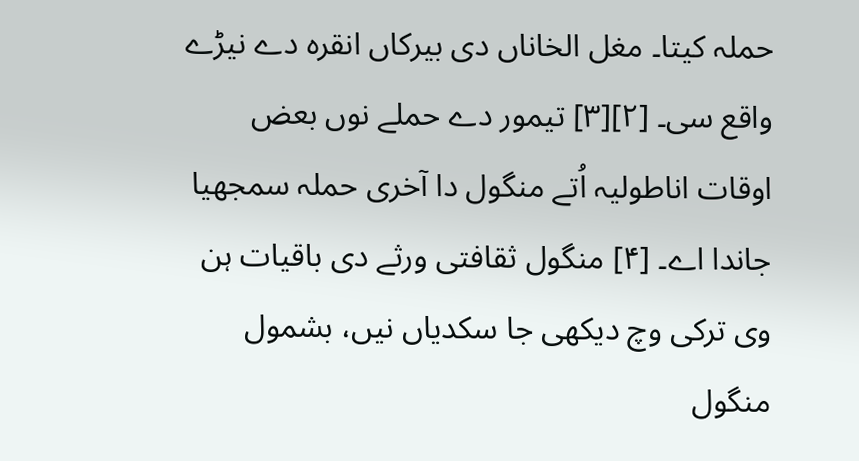حملہ کيتا۔ مغل الخاناں دی بیرکاں انقرہ دے نیڑے واقع سی۔ [۲][۳] تیمور دے حملے نوں بعض اوقات اناطولیہ اُتے منگول دا آخری حملہ سمجھیا جاندا اے۔ [۴] منگول ثقافتی ورثے دی باقیات ہن وی ترکی وچ دیکھی جا سکدیاں نيں، بشمول منگول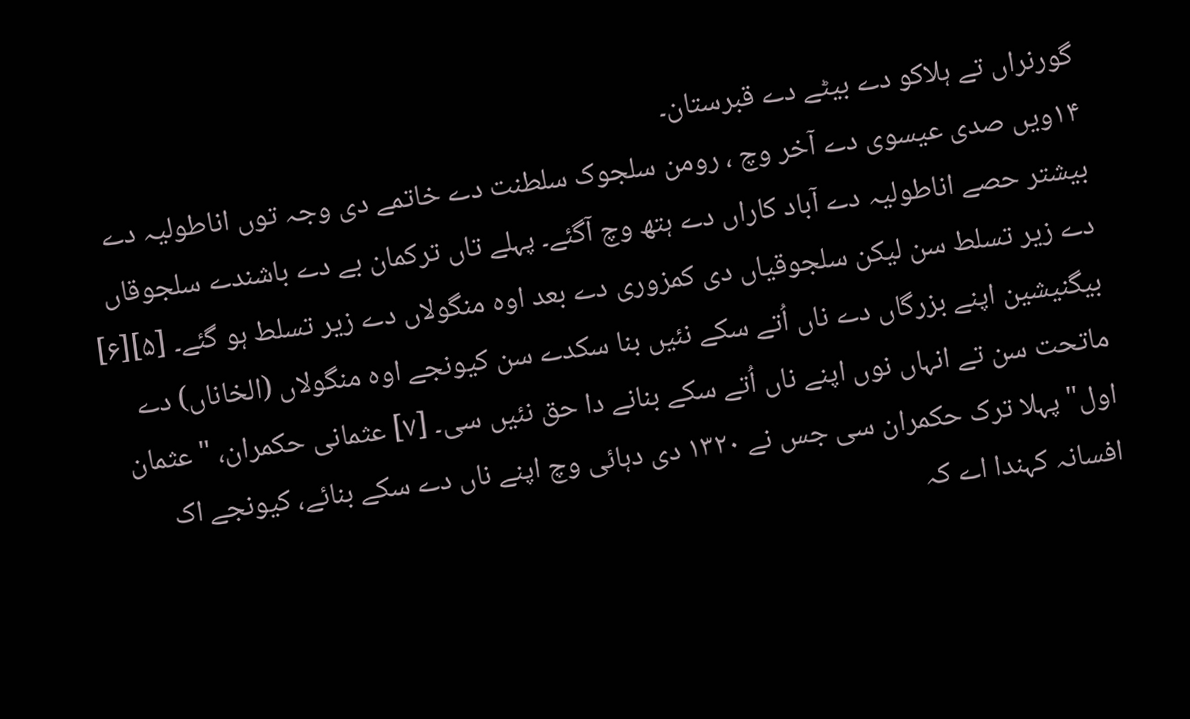گورنراں تے ہلاکو دے بیٹے دے قبرستان۔
۱۴ويں صدی عیسوی دے آخر وچ ، رومن سلجوک سلطنت دے خاتمے دی وجہ توں اناطولیہ دے بیشتر حصے اناطولیہ دے آباد کاراں دے ہتھ وچ آگئے۔ پہلے تاں ترکمان بے دے باشندے سلجوقاں دے زیر تسلط سن لیکن سلجوقیاں دی کمزوری دے بعد اوہ منگولاں دے زیر تسلط ہو گئے۔ [۵][۶] بیگنیشین اپنے بزرگاں دے ناں اُتے سکے نئيں بنا سکدے سن کیونجے اوہ منگولاں (الخاناں) دے ماتحت سن تے انہاں نوں اپنے ناں اُتے سکے بنانے دا حق نئيں سی۔ [۷] عثمانی حکمران، " عثمان اول" پہلا ترک حکمران سی جس نے ۱۳۲۰ دی دہائی وچ اپنے ناں دے سکے بنائے، کیونجے اک افسانہ کہندا اے کہ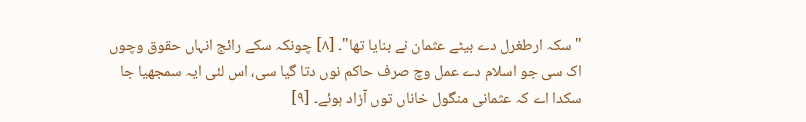"سکہ ارطغرل دے بیٹے عثمان نے بنایا تھا"۔ [۸] چونکہ سکے رائج انہاں حقوق وچوں اک سی جو اسلام دے عمل وچ صرف حاکم نوں دتا گیا سی، اس لئی ایہ سمجھیا جا سکدا اے کہ عثمانی منگول خاناں توں آزاد ہوئے۔ [۹]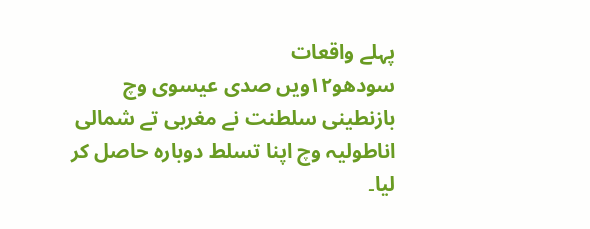پہلے واقعات
سودھو۱۲ويں صدی عیسوی وچ بازنطینی سلطنت نے مغربی تے شمالی اناطولیہ وچ اپنا تسلط دوبارہ حاصل کر ليا۔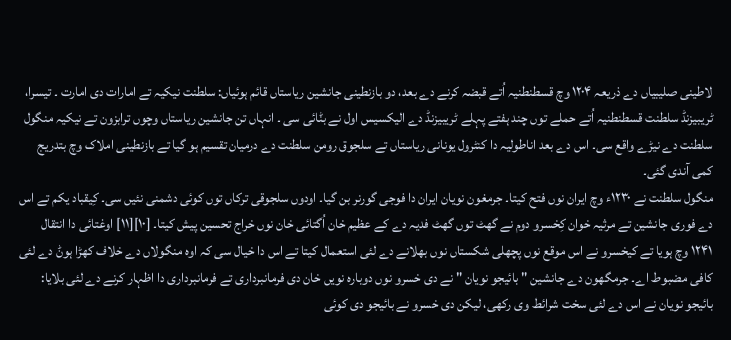لاطینی صلیبیاں دے ذریعہ ۱۲۰۴ وچ قسطنطنیہ اُتے قبضہ کرنے دے بعد، دو بازنطینی جانشین ریاستاں قائم ہوئیاں: سلطنت نیکیہ تے امارات دی امارت ۔ تیسرا، ٹریبیزنڈ سلطنت قسطنطنیہ اُتے حملے توں چند ہفتے پہلے ٹریبیزنڈ دے الیکسیس اول نے بݨائی سی ۔ انہاں تن جانشین ریاستاں وچوں ترابزون تے نیکیہ منگول سلطنت دے نیڑے واقع سی۔ اس دے بعد اناطولیہ دا کنٹرول یونانی ریاستاں تے سلجوق رومن سلطنت دے درمیان تقسیم ہو گیا تے بازنطینی املاک وچ بتدریج کمی آندی گئی۔
منگول سلطنت نے ۱۲۳۰ء وچ ایران نوں فتح کيتا۔ جرمغون نویان ایران دا فوجی گورنر بن گیا۔ اودوں سلجوقی ترکاں توں کوئی دشمنی نئيں سی۔ کِیقباد یکم تے اس دے فوری جانشین تے مرثیہ خوان کِخسرو دوم نے گھٹ توں گھٹ فدیہ دے کے عظیم خان اُگتائی خان نوں خراج تحسین پیش کيتا۔ [۱۰][۱۱] اوغتائی دا انتقال ۱۲۴۱ وچ ہويا تے کیخسرو نے اس موقع نوں پچھلی شکستاں نوں بھلانے دے لئی استعمال کيتا تے اس دا خیال سی کہ اوہ منگولاں دے خلاف کھڑا ہوݨ دے لئی کافی مضبوط اے۔ جرمگھون دے جانشین " بائیجو نویان " نے دی خسرو نوں دوبارہ نويں خان دی فرمانبرداری تے فرمانبرداری دا اظہار کرنے دے لئی بلايا: بائیجو نویان نے اس دے لئی سخت شرائط وی رکھی، لیکن دی خسرو نے بائیجو دی کوئی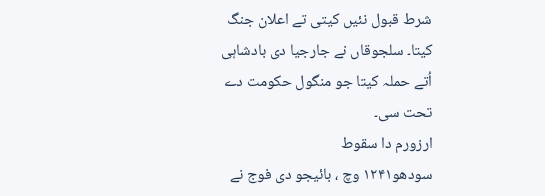شرط قبول نئيں کيتی تے اعلان جنگ کيتا۔ سلجوقاں نے جارجیا دی بادشاہی اُتے حملہ کيتا جو منگول حکومت دے تحت سی۔
ارزورم دا سقوط
سودھو۱۲۴۱ وچ ، بائیجو دی فوج نے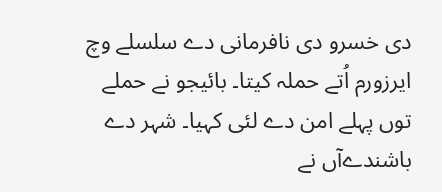دی خسرو دی نافرمانی دے سلسلے وچ ایرزورم اُتے حملہ کيتا۔ بائیجو نے حملے توں پہلے امن دے لئی کہیا۔ شہر دے باشندےآں نے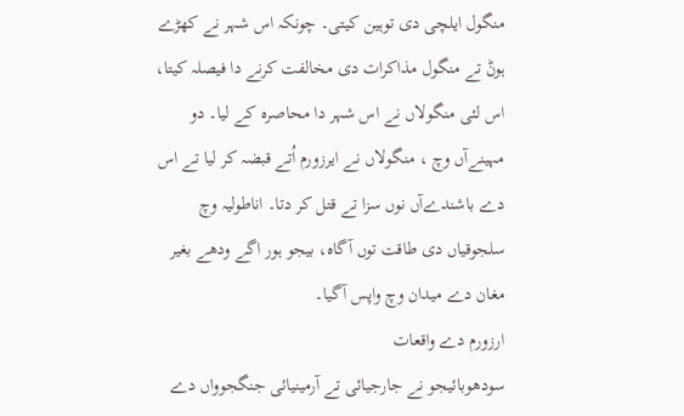منگول ایلچی دی توہین کيتی۔ چونکہ اس شہر نے کھڑے ہوݨ تے منگول مذاکرات دی مخالفت کرنے دا فیصلہ کیتا، اس لئی منگولاں نے اس شہر دا محاصرہ کے لیا۔ دو مہینےآں وچ ، منگولاں نے ایرزورم اُتے قبضہ کر ليا تے اس دے باشندےآں نوں سزا تے قتل کر دتا۔ اناطولیہ وچ سلجوقیاں دی طاقت توں آگاہ، بیجو ہور اگے ودھے بغیر مغان دے میدان وچ واپس آگیا۔
ارزورم دے واقعات
سودھوبائیجو نے جارجیائی تے آرمینیائی جنگجوواں دے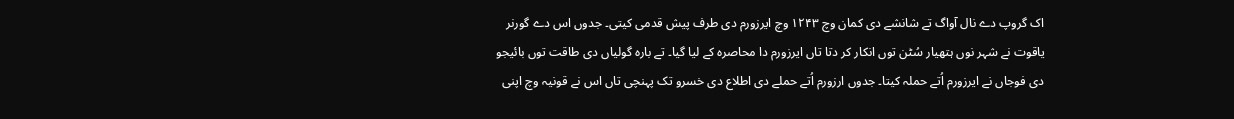اک گروپ دے نال آواگ تے شانشے دی کمان وچ ۱۲۴۳ وچ ایرزورم دی طرف پیش قدمی کيتی۔ جدوں اس دے گورنر یاقوت نے شہر نوں ہتھیار سُٹن توں انکار کر دتا تاں ایرزورم دا محاصرہ کے لیا گیا۔ تے بارہ گولیاں دی طاقت توں بائیجو دی فوجاں نے ایرزورم اُتے حملہ کيتا۔ جدوں ارزورم اُتے حملے دی اطلاع دی خسرو تک پہنچی تاں اس نے قونیہ وچ اپنی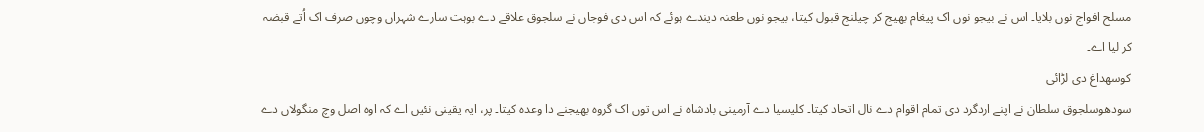مسلح افواج نوں بلايا۔ اس نے بیجو نوں اک پیغام بھیج کر چیلنج قبول کیتا، بیجو نوں طعنہ دیندے ہوئے کہ اس دی فوجاں نے سلجوق علاقے دے بوہت سارے شہراں وچوں صرف اک اُتے قبضہ کر ليا اے۔
کوسهداغ دی لڑائی
سودھوسلجوق سلطان نے اپنے اردگرد دی تمام اقوام دے نال اتحاد کيتا۔ کلیسیا دے آرمینی بادشاہ نے اس توں اک گروہ بھیجنے دا وعدہ کيتا۔ پر، ایہ یقینی نئيں اے کہ اوہ اصل وچ منگولاں دے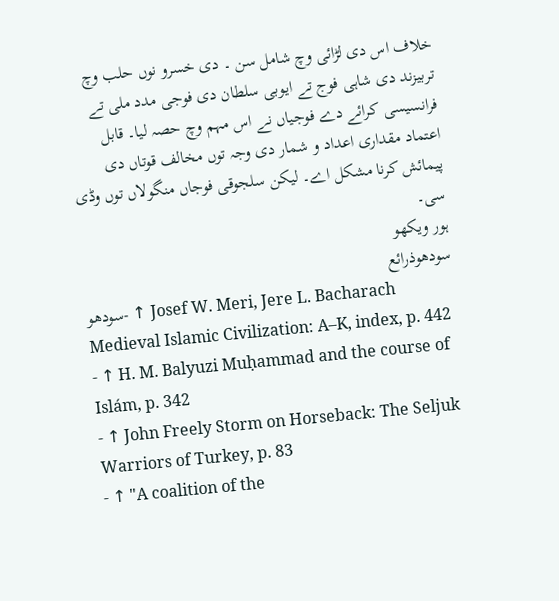خلاف اس دی لڑائی وچ شامل سن ۔ دی خسرو نوں حلب وچ تربیزند دی شاہی فوج تے ایوبی سلطان دی فوجی مدد ملی تے فرانسیسی کرائے دے فوجیاں نے اس مہم وچ حصہ لیا۔ قابل اعتماد مقداری اعداد و شمار دی وجہ توں مخالف قوتاں دی پیمائش کرنا مشکل اے۔ لیکن سلجوقی فوجاں منگولاں توں وڈی سی۔
ہور ویکھو
سودھوذرائع
سودھو- ↑ Josef W. Meri, Jere L. Bacharach Medieval Islamic Civilization: A–K, index, p. 442
- ↑ H. M. Balyuzi Muḥammad and the course of Islám, p. 342
- ↑ John Freely Storm on Horseback: The Seljuk Warriors of Turkey, p. 83
- ↑ "A coalition of the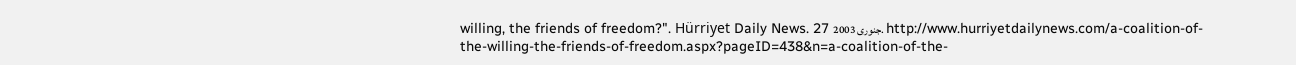willing, the friends of freedom?". Hürriyet Daily News. 27 جنوری 2003. http://www.hurriyetdailynews.com/a-coalition-of-the-willing-the-friends-of-freedom.aspx?pageID=438&n=a-coalition-of-the-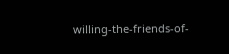willing-the-friends-of-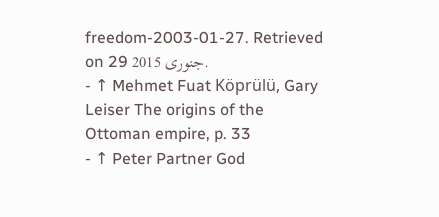freedom-2003-01-27. Retrieved on 29 جنوری 2015.
- ↑ Mehmet Fuat Köprülü, Gary Leiser The origins of the Ottoman empire, p. 33
- ↑ Peter Partner God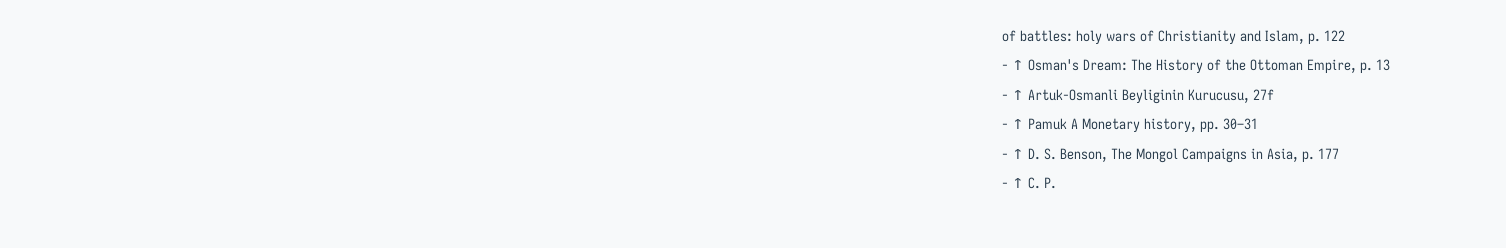of battles: holy wars of Christianity and Islam, p. 122
- ↑ Osman's Dream: The History of the Ottoman Empire, p. 13
- ↑ Artuk-Osmanli Beyliginin Kurucusu, 27f
- ↑ Pamuk A Monetary history, pp. 30–31
- ↑ D. S. Benson, The Mongol Campaigns in Asia, p. 177
- ↑ C. P.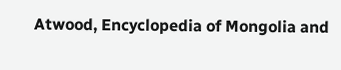Atwood, Encyclopedia of Mongolia and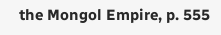the Mongol Empire, p. 555